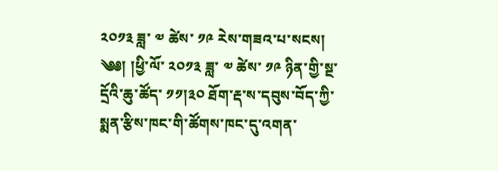༢༠༡༣ ཟླ་ ༧ ཚེས་ ༡༩ རེས་གཟའ་པ་སངས།
༄༅། །ཕྱི་ལོ་ ༢༠༡༣ ཟླ་ ༧ ཚེས་ ༡༩ ཉིན་གྱི་སྔ་དྲོའི་ཆུ་ཚོད་ ༡༡།༣༠ ཐོག་རྡ་ས་དབུས་བོད་ཀྱི་སྨན་རྩིས་ཁང་གི་ཚོགས་ཁང་དུ་འགན་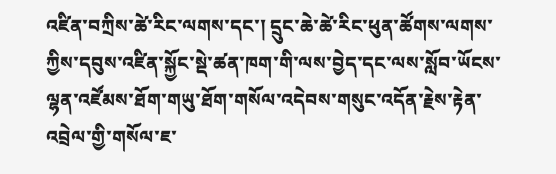འཛིན་བཀྲིས་ཚེ་རིང་ལགས་དང་། དྲུང་ཆེ་ཚེ་རིང་ཕུན་ཚོགས་ལགས་ཀྱིས་དབུས་འཛིན་སྐྱོང་སྡེ་ཚན་ཁག་གི་ལས་བྱེད་དང་ལས་སློབ་ཡོངས་ལྷན་འཛོམས་ཐོག་གཡུ་ཐོག་གསོལ་འདེབས་གསུང་འདོན་རྗེས་རྟེན་འབྲེལ་གྱི་གསོལ་ཇ་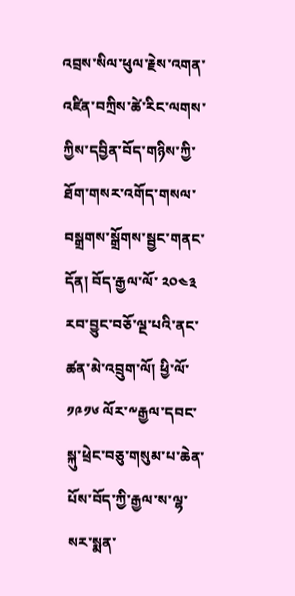འབྲས་སིལ་ཕུལ་རྗེས་འགན་འཛིན་བཀྲིས་ཚེ་རིང་ལགས་ཀྱིས་དབྱིན་བོད་གཉིས་ཀྱི་ཐོག་གསར་འགོད་གསལ་བསྒྲགས་སྒྲོགས་སྦྱང་གནང་དོན། བོད་རྒྱལ་ལོ་ ༢༠༤༣ རབ་བྱུང་བཅོ་ལྔ་པའི་ནང་ཚན་མེ་འབྲུག་ལོ། ཕྱི་ལོ་ ༡༩༡༦ ལོར་༸རྒྱལ་དབང་སྐུ་ཕྲེང་བཅུ་གསུམ་པ་ཆེན་པོས་བོད་ཀྱི་རྒྱལ་ས་ལྷ་སར་སྨན་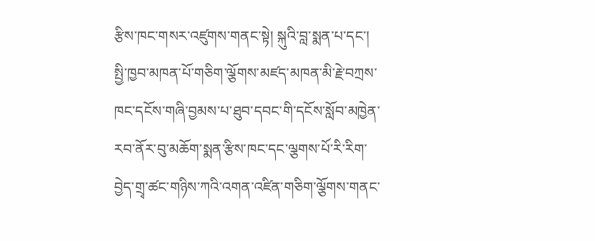རྩིས་ཁང་གསར་འཛུགས་གནང་སྟེ། སྐུའི་བླ་སྨན་པ་དང་། སྤྱི་ཁྱབ་མཁན་པོ་གཅིག་ལྕོགས་མཛད་མཁན་མི་རྗེ་བཀྲས་ཁང་དངོས་གཞི་བྱམས་པ་ཐུབ་དབང་གི་དངོས་སློབ་མཁྱེན་རབ་ནོར་བུ་མཆོག་སྨན་རྩིས་ཁང་དང་ལྕགས་པོ་རི་རིག་བྱེད་གྲྭ་ཚང་གཉིས་ཀའི་འགན་འཛིན་གཅིག་ལྕོགས་གནང་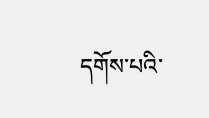དགོས་པའི་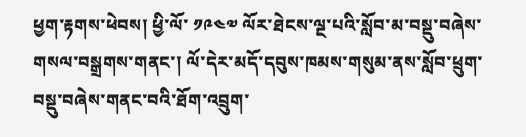ཕྱག་རྟགས་ཕེབས། ཕྱི་ལོ་ ༡༩༤༧ ལོར་ཐེངས་ལྔ་པའི་སློབ་མ་བསྡུ་བཞེས་གསལ་བསྒྲགས་གནང་། ལོ་དེར་མདོ་དབུས་ཁམས་གསུམ་ནས་སློབ་ཕྲུག་བསྡུ་བཞེས་གནང་བའི་ཐོག་འབྲུག་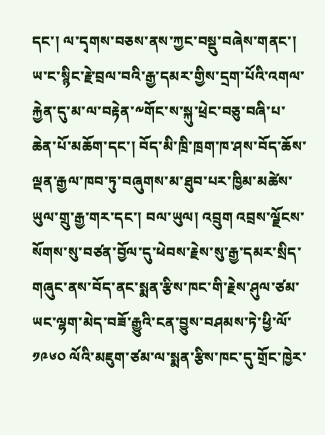དང་། ལ་དྭགས་བཅས་ནས་ཀྱང་བསྡུ་བཞེས་གནང་།
ཡ་ང་སྙིང་རྗེ་བྲལ་བའི་རྒྱ་དམར་གྱིས་དྲག་པོའི་འགལ་རྐྱེན་དུ་མ་ལ་བརྟེན་༸གོང་ས་སྐུ་ཕྲེང་བཅུ་བཞི་པ་ཆེན་པོ་མཆོག་དང་། བོད་མི་ཁྲི་ཁྲག་ཁ་ཤས་བོད་ཆོས་ལྡན་རྒྱལ་ཁབ་ཏུ་བཞུགས་མ་ཐུབ་པར་ཁྱིམ་མཚེས་ཡུལ་གྲུ་རྒྱ་གར་དང་། བལ་ཡུལ། འབྲུག འབྲས་ལྗོངས་སོགས་སུ་བཙན་བྱོལ་དུ་ཕེབས་རྗེས་སུ་རྒྱ་དམར་སྲིད་གཞུང་ནས་བོད་ནང་སྨན་རྩིས་ཁང་གི་རྗེས་ཤུལ་ཙམ་ཡང་ལྷག་མེད་བཟོ་རྒྱུའི་ངན་བྱུས་བཤམས་ཏེ་ཕྱི་ལོ་ ༡༩༦༠ ལོའི་མཇུག་ཙམ་ལ་སྨན་རྩིས་ཁང་དུ་གྲོང་ཁྱེར་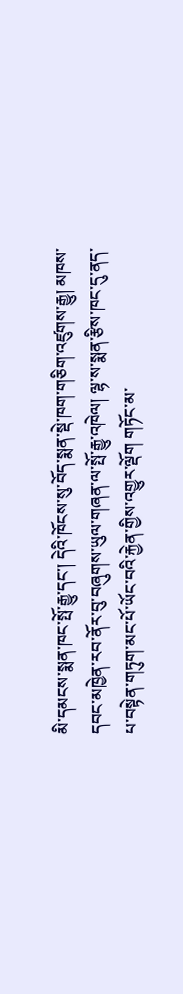མི་དམངས་སྨན་ཁང་སྤོ་རྒྱུ་དང་། དེའི་ཁོངས་སུ་བོད་སྨན་སྡེ་ཁག་གཅིག་འཛུགས་རྒྱུ། མཁས་དབང་མཁྱེན་རབ་ནོར་བུ་བཞུགས་ཡུལ་གཞན་ལ་སྤོ་རྒྱུ་འཁེལ། ལྷ་ས་སྨན་རྩིས་ཁང་དུ་ནད་པ་བསྟེན་གཏུག་མང་པོ་ཡོང་བའི་རྐྱེན་གྱིས་འགྱུར་ལྡོག གཏོང་མ་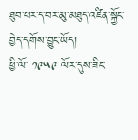ཐུབ་པར་ད་བར་མུ་མཐུད་འཛིན་སྐྱོང་བྱེད་དགོས་བྱུང་ཡོད།
ཕྱི་ལོ་ ༡༩༥༩ ལོར་དུས་ཟིང་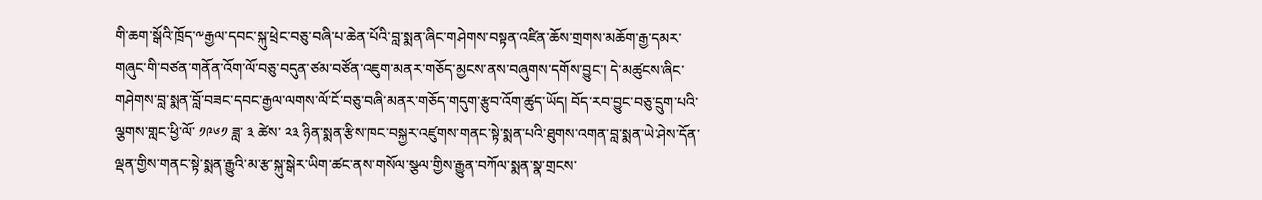གི་ཆག་སྒོའི་ཁྲོད་༸རྒྱལ་དབང་སྐུ་ཕྲེང་བཅུ་བཞི་པ་ཆེན་པོའི་བླ་སྨན་ཞིང་གཤེགས་བསྟན་འཛིན་ཆོས་གྲགས་མཆོག་རྒྱ་དམར་གཞུང་གི་བཙན་གནོན་འོག་ལོ་བཅུ་བདུན་ཙམ་བཙོན་འཇུག་མནར་གཅོད་མྱངས་ནས་བཞུགས་དགོས་བྱུང་། དེ་མཚུངས་ཞིང་གཤེགས་བླ་སྨན་བློ་བཟང་དབང་རྒྱལ་ལགས་ལོ་ངོ་བཅུ་བཞི་མནར་གཅོད་གདུག་རྩུབ་འོག་ཚུད་ཡོད། བོད་རབ་བྱུང་བཅུ་དྲུག་པའི་ལྕགས་གླང་ཕྱི་ལོ་ ༡༩༦༡ ཟླ་ ༣ ཚེས་ ༢༣ ཉིན་སྨན་རྩིས་ཁང་བསྐྱར་འཛུགས་གནང་སྟེ་སྨན་པའི་ཐུགས་འགན་བླ་སྨན་ཡེ་ཤེས་དོན་ལྡན་གྱིས་གནང་སྟེ་སྨན་རྒྱུའི་མ་རྩ་སྐུ་སྒེར་ཡིག་ཚང་ནས་གསོལ་སྩལ་གྱིས་རྒྱུན་བཀོལ་སྨན་སྣ་གྲངས་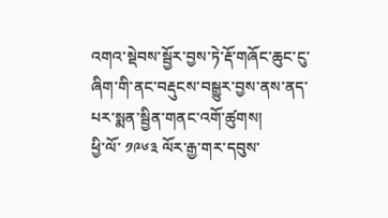འགའ་སྡེབས་སྦྱོར་བྱས་ཏེ་རྡོ་གཞོང་ཆུང་ངུ་ཞིག་གི་ནང་བརྡུངས་བསྒྱུར་བྱས་ནས་ནད་པར་སྨན་སྦྱིན་གནང་འགོ་ཚུགས།
ཕྱི་ལོ་ ༡༩༦༣ ལོར་རྒྱ་གར་དབུས་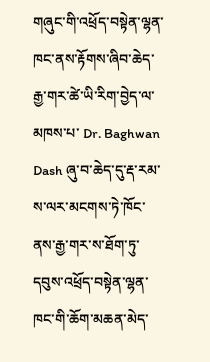གཞུང་གི་འཕྲོད་བསྟེན་ལྷན་ཁང་ནས་རྟོགས་ཞིབ་ཆེད་རྒྱ་གར་ཚེ་ཡི་རིག་བྱེད་ལ་མཁས་པ་ Dr. Baghwan Dash ཞུ་བ་ཆེད་དུ་རྡ་རམ་ས་ལར་མངགས་ཏེ་ཁོང་ནས་རྒྱ་གར་ས་ཐོག་ཏུ་དབུས་འཕྲོད་བསྟེན་ལྷན་ཁང་གི་ཆོག་མཆན་མེད་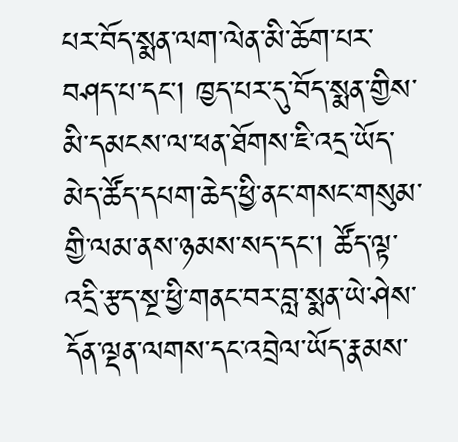པར་བོད་སྨན་ལག་ལེན་མི་ཆོག་པར་བཤད་པ་དང་། ཁྱད་པར་དུ་བོད་སྨན་གྱིས་མི་དམངས་ལ་ཕན་ཐོགས་ཇི་འདྲ་ཡོད་མེད་ཚོད་དཔག་ཆེད་ཕྱི་ནང་གསང་གསུམ་གྱི་ལམ་ནས་ཉམས་སད་དང་། ཚོད་ལྟ་འདྲི་རྩད་སྔ་ཕྱི་གནང་བར་བླ་སྨན་ཡེ་ཤེས་དོན་ལྡན་ལགས་དང་འབྲེལ་ཡོད་རྣམས་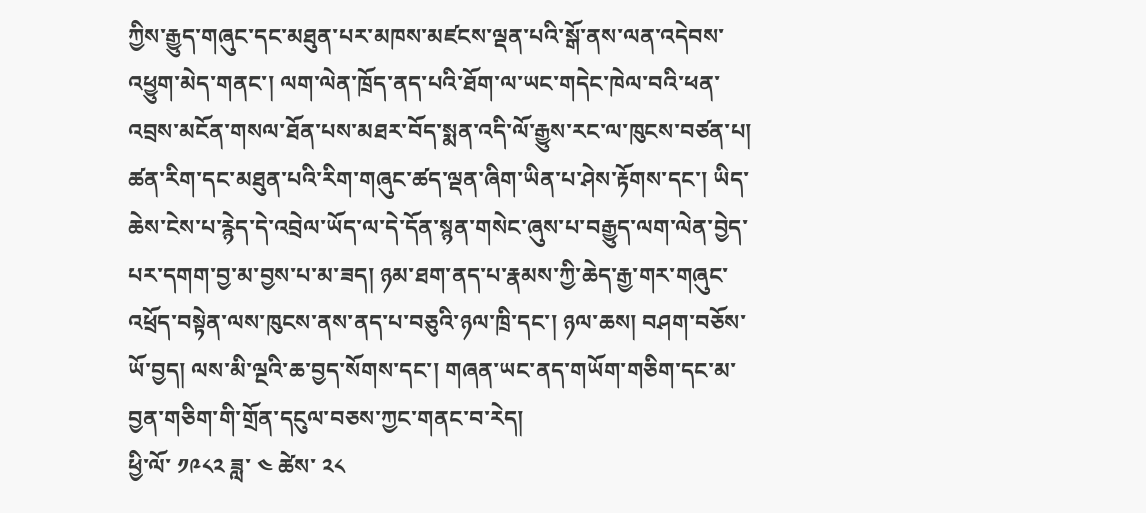ཀྱིས་རྒྱུད་གཞུང་དང་མཐུན་པར་མཁས་མཛངས་ལྡན་པའི་སྒོ་ནས་ལན་འདེབས་འཕྱུག་མེད་གནང་། ལག་ལེན་ཁྲོད་ནད་པའི་ཐོག་ལ་ཡང་གདེང་ཁེལ་བའི་ཕན་འབྲས་མངོན་གསལ་ཐོན་པས་མཐར་བོད་སྨན་འདི་ལོ་རྒྱུས་རང་ལ་ཁུངས་བཙན་པ། ཚན་རིག་དང་མཐུན་པའི་རིག་གཞུང་ཚད་ལྡན་ཞིག་ཡིན་པ་ཤེས་རྟོགས་དང་། ཡིད་ཆེས་ངེས་པ་རྙེད་དེ་འབྲེལ་ཡོད་ལ་དེ་དོན་སྙན་གསེང་ཞུས་པ་བརྒྱུད་ལག་ལེན་བྱེད་པར་དགག་བྱ་མ་བྱས་པ་མ་ཟད། ཉམ་ཐག་ནད་པ་རྣམས་ཀྱི་ཆེད་རྒྱ་གར་གཞུང་འཕྲོད་བསྟེན་ལས་ཁུངས་ནས་ནད་པ་བཅུའི་ཉལ་ཁྲི་དང་། ཉལ་ཆས། བཤག་བཅོས་ཡོ་བྱད། ལས་མི་ལྔའི་ཆ་བྱད་སོགས་དང་། གཞན་ཡང་ནད་གཡོག་གཅིག་དང་མ་བྱན་གཅིག་གི་གྲོན་དངུལ་བཅས་ཀྱང་གནང་བ་རེད།
ཕྱི་ལོ་ ༡༩༨༢ ཟླ་ ༤ ཚེས་ ༢༨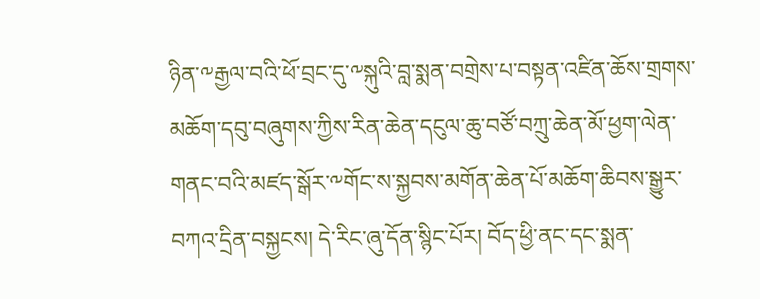ཉིན་༸རྒྱལ་བའི་ཕོ་བྲང་དུ་༸སྐུའི་བླ་སྨན་བགྲེས་པ་བསྟན་འཛིན་ཆོས་གྲགས་མཆོག་དབུ་བཞུགས་ཀྱིས་རིན་ཆེན་དངུལ་ཆུ་བཙོ་བཀྲུ་ཆེན་མོ་ཕྱག་ལེན་གནང་བའི་མཛད་སྒོར་༸གོང་ས་སྐྱབས་མགོན་ཆེན་པོ་མཆོག་ཆིབས་སྒྱུར་བཀའ་དྲིན་བསྐྱངས། དེ་རིང་ཞུ་དོན་སྙིང་པོར། བོད་ཕྱི་ནང་དང་སྨན་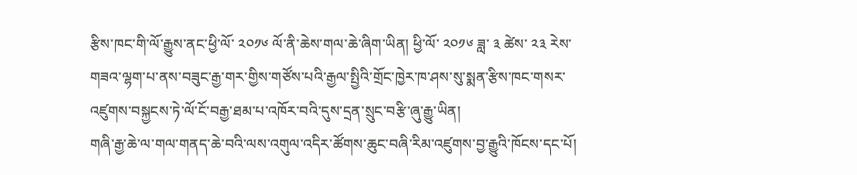རྩིས་ཁང་གི་ལོ་རྒྱུས་ནང་ཕྱི་ལོ་ ༢༠༡༦ ལོ་ནི་ཆེས་གལ་ཆེ་ཞིག་ཡིན། ཕྱི་ལོ་ ༢༠༡༦ ཟླ་ ༣ ཚེས་ ༢༣ རེས་གཟའ་ལྷག་པ་ནས་བཟུང་རྒྱ་གར་གྱིས་གཙོས་པའི་རྒྱལ་སྤྱིའི་གྲོང་ཁྱེར་ཁ་ཤས་སུ་སྨན་རྩིས་ཁང་གསར་འཛུགས་བསྐྱངས་ཏེ་ལོ་ངོ་བརྒྱ་ཐམ་པ་འཁོར་བའི་དུས་དྲན་སྲུང་བརྩི་ཞུ་རྒྱུ་ཡིན།
གཞི་རྒྱ་ཆེ་ལ་གལ་གནད་ཆེ་བའི་ལས་འགུལ་འདིར་ཚོགས་ཆུང་བཞི་རིམ་འཛུགས་བྱ་རྒྱུའི་ཁོངས་དང་པོ།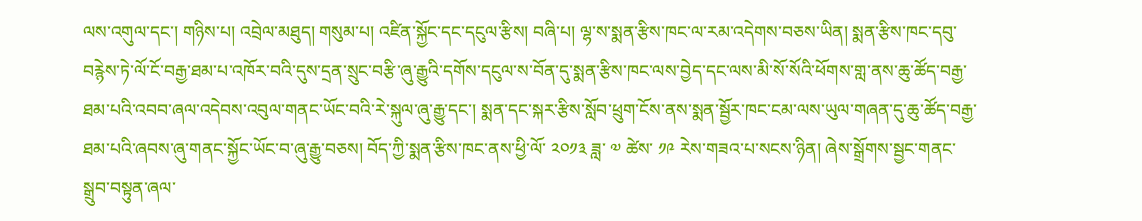ལས་འགུལ་དང་། གཉིས་པ། འབྲེལ་མཐུད། གསུམ་པ། འཛིན་སྐྱོང་དང་དངུལ་རྩིས། བཞི་པ། ལྷ་ས་སྨན་རྩིས་ཁང་ལ་རམ་འདེགས་བཅས་ཡིན། སྨན་རྩིས་ཁང་དབུ་བརྙེས་ཏེ་ལོ་ངོ་བརྒྱ་ཐམ་པ་འཁོར་བའི་དུས་དྲན་སྲུང་བརྩི་ཞུ་རྒྱུའི་དགོས་དངུལ་ས་བོན་དུ་སྨན་རྩིས་ཁང་ལས་བྱེད་དང་ལས་མི་སོ་སོའི་ཕོགས་གླ་ནས་ཆུ་ཚོད་བརྒྱ་ཐམ་པའི་འབབ་ཞལ་འདེབས་འབུལ་གནང་ཡོང་བའི་རེ་སྐུལ་ཞུ་རྒྱུ་དང་། སྨན་དང་སྐར་རྩིས་སློབ་ཕྲུག་ངོས་ནས་སྨན་སྦྱོར་ཁང་ངམ་ལས་ཡུལ་གཞན་དུ་ཆུ་ཚོད་བརྒྱ་ཐམ་པའི་ཞབས་ཞུ་གནང་སྐྱོང་ཡོང་བ་ཞུ་རྒྱུ་བཅས། བོད་ཀྱི་སྨན་རྩིས་ཁང་ནས་ཕྱི་ལོ་ ༢༠༡༣ ཟླ་ ༧ ཚེས་ ༡༩ རེས་གཟའ་པ་སངས་ཉིན། ཞེས་སྒྲོགས་སྦྱང་གནང་སྒྲུབ་བསྟུན་ཞལ་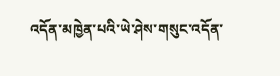འདོན་མཁྱེན་པའི་ཡེ་ཤེས་གསུང་འདོན་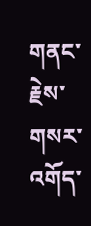གནང་རྗེས་གསར་འགོད་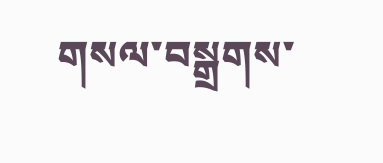གསལ་བསྒྲགས་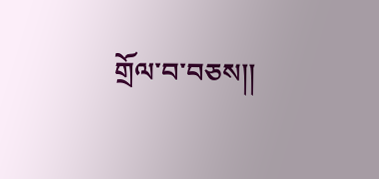གྲོལ་བ་བཅས།།